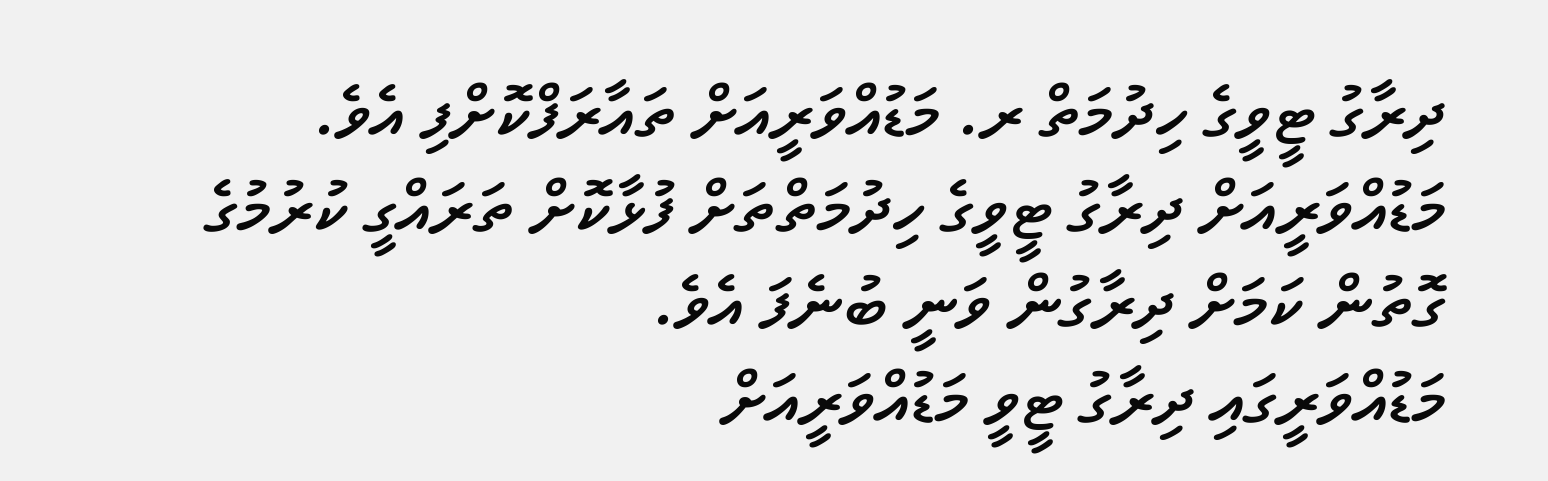ދިރާގު ޓީވީގެ ހިދުމަތް ރ. މަޑުއްވަރީއަށް ތައާރަފްކޮށްފި އެވެ.
މަޑުއްވަރީއަށް ދިރާގު ޓީވީގެ ހިދުމަތްތަށް ފުޅާކޮށް ތަރައްގީ ކުރުމުގެ ގޮތުން ކަމަށް ދިރާގުން ވަނީ ބުނެފަ އެވެ.
މަޑުއްވަރީގައި ދިރާގު ޓީވީ މަޑުއްވަރީއަށް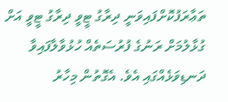ތަޢާރަފުކޮށްފައިވަނީ ދިރާގު ޓީވީ ދިރާގު ޓީވީ އަށް ގުޅާލުމަށް ރަނުގެ ފުރުސަތެއް ހުޅުވާލާފައިވާ ދަނޑިވަޅެއްގައި އެވެ. އެގޮތުން މިހާރު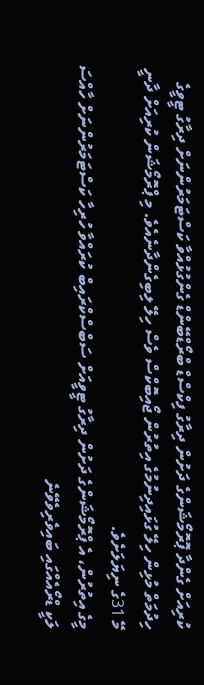ކުރިއަށް ގެންދާ ޕޮރޮމޯޝަންގެ ދަށުން ދިރާގު ފިކްސްޑް ބްރޯޑްބޭންޑް ގެންގުޅުއްވާ ކަސްޓަމަރުންނަށް ދިރާގު ޓީވީގެ ހިދުމަތް މުޅިން ހިލޭ ގުޅައިދިނުމުގެ އިތުރުން ޖޯއިބޮކްސް ވެސް ހިލޭ ލިބިގެންދާނެއެވެ. މި ޕްރޮމޯޝަން ކުރިއަށް ދާނީ މޭ 31ގެ ނިޔަލަށެވެ.
މީގެ އިތުރުން، އެ ޕްރޮމޯޝަންގެ ދަށުން ދިރާގު ޓީވީއަށް ސަބްސްކްރައިބް ކުރައްވާ ހުރިހާ ކަސްޓަމަރުންނަށް ހާއްސަ ލަކީ ޑްރޯއެއްގައި ބައިވެރިވެވޭނެ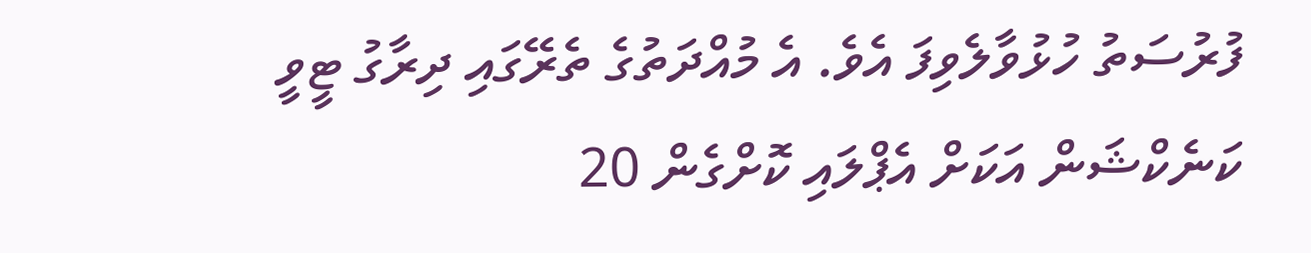ފުރުސަތު ހުޅުވާލެވިފަ އެވެ. އެ މުއްދަތުގެ ތެރޭގައި ދިރާގު ޓީވީ ކަނެކްޝަން އަކަށް އެޕްލައި ކޮށްގެން 20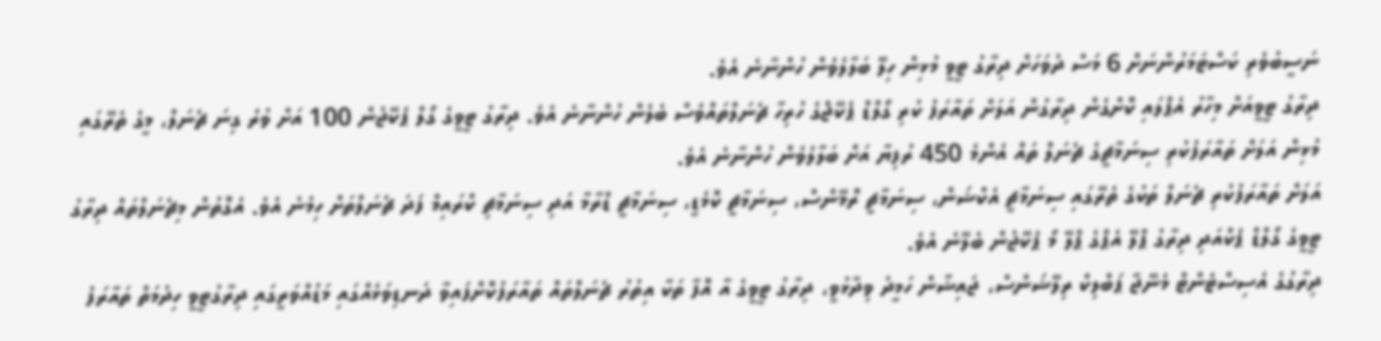ނަސީބުވެރި ކަސްޓަމަރުންނަށް 6 މަސް ދުވަހަށް ދިރާގު ޓީވީ މުޅިން ހިލޭ ބަލާލެވެން ހުންނާނެ އެވެ.
ދިރާގު ޓީވީއަށް މިހާރު އެޕްލައި ކޮށްގެން ދިރާގުން އަލަށް ތައާރަފު ކުރި ގޯލްޑް ޕެކޭޖްގެ ހުރިހާ ޗެނަލްތައްވެސް ބެލެން ހުންނާނެ އެވެ. ދިރާގު ޓީވީގެ ގޯލް ޕެކޭޖުން 100 އަށް ވުރެ ގިނަ ޗެނަލް، މީގެ ތެރޭގައި މުޅިން އަލަށް ތައާރަފުކުރި ސިނަމާޗީގެ ޗެނަލް ތައް އެންމެ 450 ރުފިޔާ އަށް ބަލާލެވެން ހުންނާނެ އެވެ.
އަލަށް ތައާރަފުކުރި ޗެނަލް ތަކުގެ ތެރޭގައި ސިނަމާޗީ އެކްޝަން، ސިނަމާޗީ ރޮމޭންސް، ސިނަމާޗީ ކޮމެޑީ، ސިނަމާޗީ ޑްރާމާ އަދި ސިނަމާޗި ކްރައިމް ފަދަ ޗެނަލްތަށް ހިމެނެ އެވެ. އެގޮތުން މިޗެނަލްތައް ދިރާގު ޓީވީގެ ގޯލްޑް ޕެކްއަދި ދިރާގު ޕްލޭ އެޕްގެ ޕްލޭ މޯ ޕެކޭޖުން ބެލޭނެ އެވެ.
ދިރާގުގެ އެސިސްޓެންޓް މެނޭޖާ ޕަބްލިކް ރިލޭޝަންސް، ޖައިޝާން ހަމީދު ވިދާޅުވީ، ދިރާގު ޓީވީގެ އާ އޮފާ ތަކާ އިތުރު ޗެނަލްތައް ތައާރަފުކޮށްފައިވާ ދަނޑިވަޅެއްގައި މަޑުއްވަރީގައި ދިރާގުޓީވީ ހިދުމަތް ތައާރަފު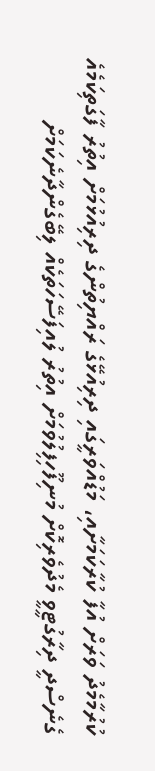ކުރުމާމެދު ވަރަށް އުފާ ކުރާކަމަށާއި، މަޑުއްވަރީގައި ދިރިއުޅޭގެ ރައްޔިތުންގެ ދިރިއުޅުމަށް އިތުރު ފާގަތިކަމެއެ ގެނެސްދީ ދިރާގުޓީވީ މެދުވެރިކޮށް މުނިފޫހިފިލުވުމަށް އިތުރު ލުއިފަސޭހަތަކެއް ލިބޭގެންދާނެކަމަށް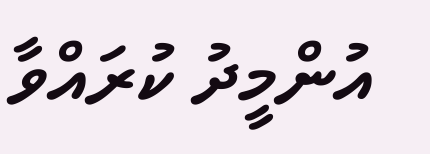އުންމީދު ކުރައްވާ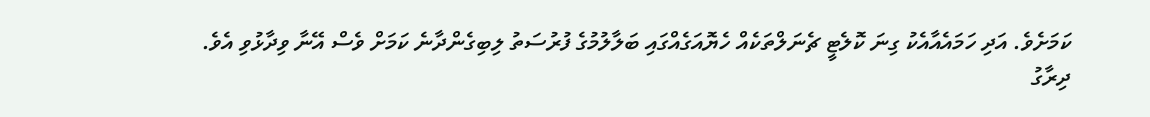ކަމަށެވެ. އަދި ހަމައެއާއެކު ގިނަ ކޮލެޓީ ޗެނަލްތަކެއް ހެޔޮއަގެއްގައި ބަލާލުމުގެ ފުރުސަތު ލިބިގެންދާނެ ކަމަށް ވެސް އޭނާ ވިދާޅުވި އެވެ.
ދިރާގު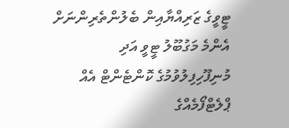ޓީވީގެ ޒަރިއްޔާއިން ބެލުންތެރިންނަށް އެންމެ މަގުބޫލު ޓީވީ އަދި މުނިފޫހިފިލުވުމުގެ ކޮންޓެންޓް އެއް ޕްލެޓްފޯމެއްގެ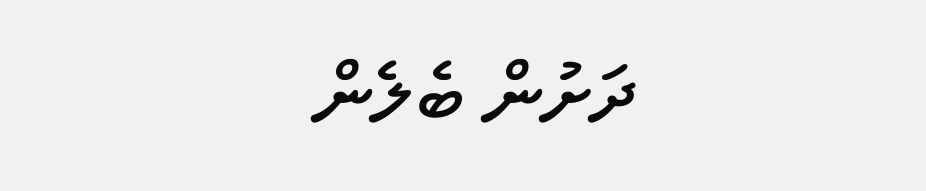ދަށުން ބެލެން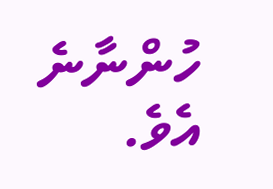ހުންނާނެ އެވެ.